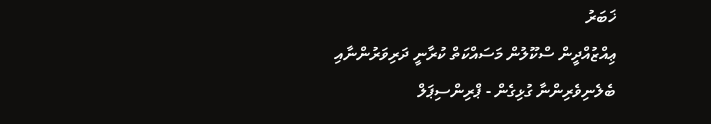ޚަބަރު
ޢިއްޒުއްދީން ސްކޫލުން މަސައްކަތް ކުރާނީ ދަރިވަރުންނާއި ބެލެނިވެރިންނާ ގުޅިގެން - ޕްރިންސިޕަލް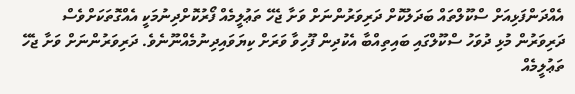އެއްދަންފަޅިއަށް ސްކޫލްތައް ބަދަލުކޮށް ދަރިވަރުންނަށް ވަށާ ޖެހޭ ތަޢުލީމެއް ފޯރުކޮށްދިނުމަކީ އެއްގޮތަކަށްވެސް ދަރިވަރުން މުޅި ދުވަހު ސްކޫލްގައި ބައިތިއްބާ އެކުދިން ފޫހިވާ ވަރަށް ކިޔަވައިދިނުމެއްނޫނެވެ. ދަރިވަރުންނަށް ވަށާ ޖެހޭ ތަޢުލީމެއް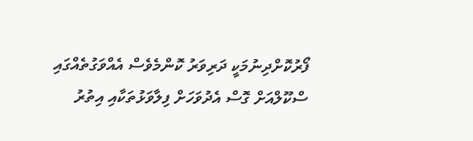ފޯރުކޮށްދިނުމަކީ ދަރިވަރު ކޮންމެވެސް އެއްވަގުތެއްގައި ސްކޫލްއަށް ގޮސް އެދުވަހަށް ފިލާވަޅުތަކާއި އިތުރު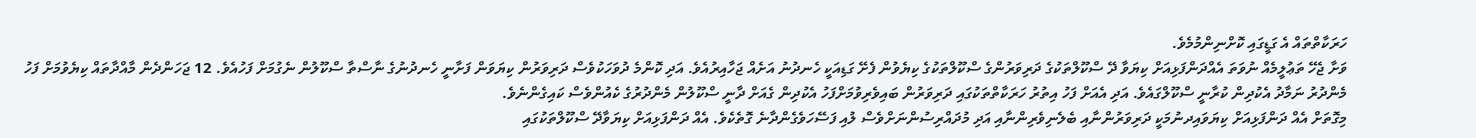ހަރަކާތްތައް އެ ގަޑީގައި ކޮށްނިންމުމެވެ.
ވަށާ ޖެހޭ ތަޢުލީމެއް ނުވަތަ އެއްދަންފަޅިއަށް ކިޔަވާ ދޭ ސްކޫލްތަކުގެ ދަރިވަރުންގެ ސްކޫލްތަކުގެ ކިޔެވުން ފެށޭ ގަޑިއަކީ ހެނދުނު އަށެއް ޖަހާއިރުއެވެ. އަދި ކޮންމެ ދުވަހަކުވެސް ދަރިވަރުން ކިޔަވަން ފަށާނީ ހެނދުނުގެ ނާސްތާ ސްކޫލުން ނެގުމަށް ފަހުއެވެ. 12 ޖަހަންދެން މާއްދާތައް ކިޔެވުމަށް ފަހު މެންދުރު ނަމާދު އެކުދިން ކުރާނީ ސްކޫލްގައެވެ. އަދި އެއަށް ފަހު އިތުރު ހަރަކާތްތަކުގައި ދަރިވަރުން ބައިވެރިވުމަށްފަހު އެކުދިން ގެއަށް ދާނީ ސްކޫލުން މެންދުރުގެ ކެއުންވެސް ކައިގެންނެވެ.
މިގޮތަށް އެއް ދަންފަޅިއަށް ކިޔަވައިދނުމަކީ ދަރިވަރުންނާއި ބެލެނިވެރިންނާއި އަދި މުދައްރިސުންނަށްވެސް ލުއި ފަސޭހަވެގެންދާނެ ގޮތެކެވެ. އެއް ދަންފަޅިއަށް ކިޔަވާދޭ ސްކޫލްތަކުގައި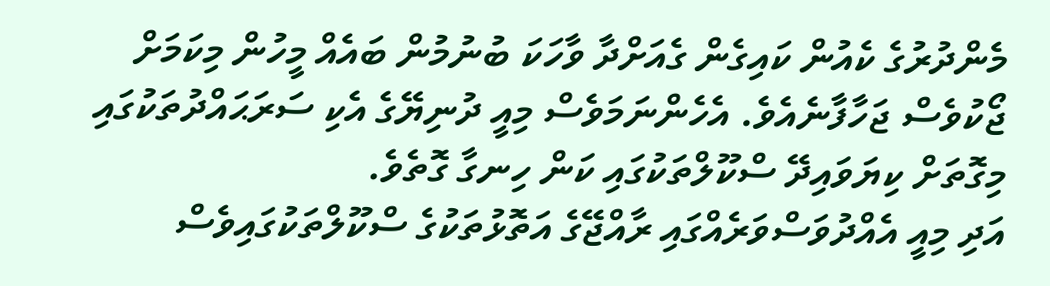މެންދުރުގެ ކެއުން ކައިގެން ގެއަށްދާ ވާހަކަ ބުނުމުން ބައެއް މީހުން މިކަމަށް ޖޯކުވެސް ޖަހާފާނެއެވެ. އެހެންނަމަވެސް މިއީ ދުނިޔޭގެ އެކި ސަރަޙައްދުތަކުގައި މިގޮތަށް ކިޔަވައިދޭ ސްކޫލްތަކުގައި ކަން ހިނގާ ގޮތެވެ.
އަދި މިއީ އެއްދުވަސްވަރެއްގައި ރާއްޖޭގެ އަތޮޅުތަކުގެ ސްކޫލްތަކުގައިވެސް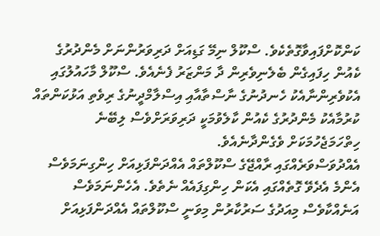ކަންކޮށްފައިވާގޮތެކެވެ. ސްކޫލް ނިމޭ ގަޑިއަށް ދަރިވަރުންނަށް މެންދުރުގެ ކެއުން ހިފައިގެން ބެލެނިވެރިން ދާ މަންޒަރު ފެނެއެވެ. ސްކޫލް މާހައުލުގައި އެކުވެރިންނާއެކު ހެނދުނުގެ ނާސްތާއާއި އިސްލާމްދީނުގެ ރިވެތި އަޅުކަންތައް ކުރުމާއެކު މެންދުރުގެ ކެއުން ކާލެވުމަކީ ދަރިވަރަށްވެސް ލިބޭނެ ހިތްހަމަޖެހުމަކަށް ވެގެންދާނެއެވެ.
އެއްދުވަސްވަރެއްގައި ރާއްޖޭގެ ސްކޫލްތައް އެއްދަންފަޅިއަށް ހިންގިނަމަވެސް އެންމެ އެދެވޭ ގޮތެއްގައި އެކަން ހިންގިފައެއް ނެތެވެ. އެހެންނަމަވެސް އަނެއްކާވެސް މިއަދުގެ ސަރުކާރުން މިވަނީ ސްކޫލްތައް އެއްދަންފަޅިއަށް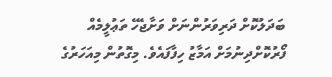ބަދަލުކޮށް ދަރިވަރުންނަށް ވަށާޖެހޭ ތަޢުލީމެއް ފޯރުކޮށްދިނުމަށް އަމާޒު ހިފާފައެވެ. މިގޮތުން މިއަހަރުގެ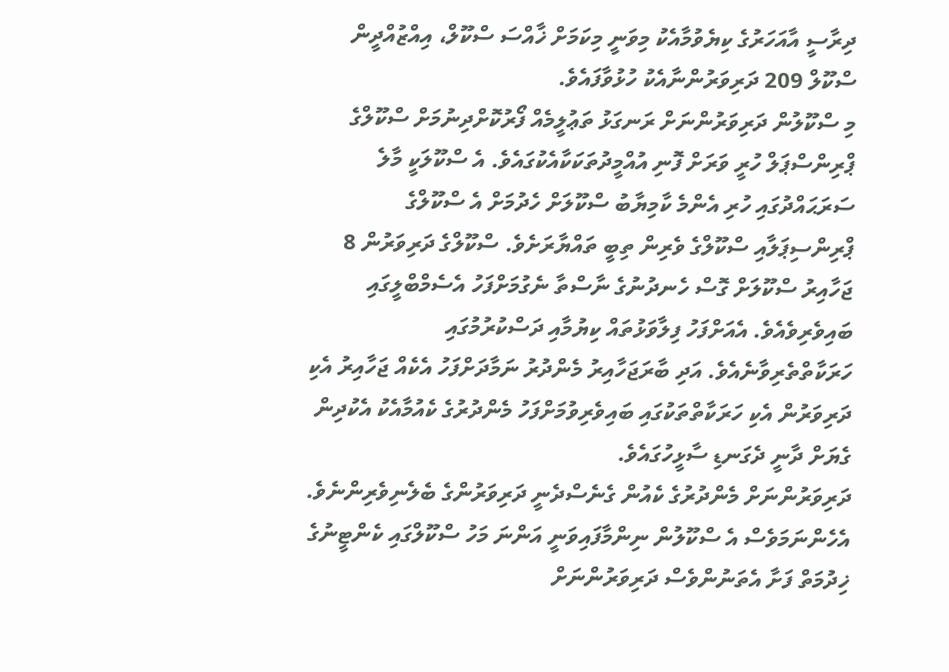ދިރާސީ އާއަހަރުގެ ކިޔެވުމާއެކު މިވަނީ މިކަމަށް ޚާއްސަ ސްކޫލް، އިއްޒުއްދީން ސްކޫލް 209 ދަރިވަރުންނާއެކު ހުޅުވާފައެވެ.
މި ސްކޫލުން ދަރިވަރުންނަށް ރަނގަޅު ތަޢުލީމެއް ފޯރުކޮށްދިނުމަށް ސްކޫލްގެ ޕްރިންސްޕަލް ހުރީ ވަރަށް ފޮނި އުއްމީދުތަކަކާއެކުގައެވެ. އެ ސްކޫލަކީ މާލެ ސަރަޙައްދުގައި ހުރި އެންމެ ކާމިޔާބު ސްކޫލަށް ހެދުމަށް އެ ސްކޫލްގެ ޕްރިންސިޕަލާއި ސްކޫލްގެ ވެރިން ތިބީ ތައްޔާރަށެވެ. ސްކޫލްގެ ދަރިވަރުން 8 ޖަހާއިރު ސްކޫލަށް ގޮސް ހެނދުނުގެ ނާސްތާ ނެގުމަށްފަހު އެސެމްބްލީގައި ބައިވެރިވެއެވެ. އެއަށްފަހު ފިލާވަޅުތައް ކިޔުމާއި ދަސްކުރުމުގައި ހަރަކާތްތެރިވާނެއެވެ. އަދި ބާރަޖަހާއިރު މެންދުރު ނަމާދަށްފަހު އެކެއް ޖަހާއިރު އެކި ދަރިވަރުން އެކި ހަރަކާތްތަކުގައި ބައިވެރިވުމަށްފަހު މެންދުރުގެ ކެއުމާއެކު އެކުދިން ގެޔަށް ދާނީ ދެގަނޑި ސާޅީހުގައެވެ.
ދަރިވަރުންނަށް މެންދުރުގެ ކެއުން ގެނެސްދެނީ ދަރިވަރުންގެ ބެލެނިވެރިންނެވެ. އެހެންނަމަވެސް އެ ސްކޫލުން ނިންމާފައިވަނީ އަންނަ މަހު ސްކޫލްގައި ކެންޓީނުގެ ޚިދުމަތް ފަށާ އެތަނުންވެސް ދަރިވަރުންނަށް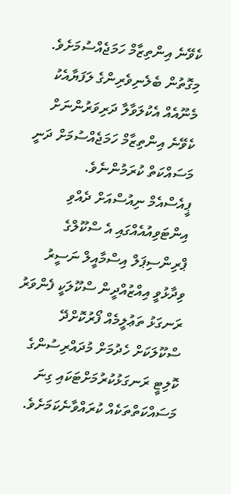ކެވޭނެ އިންތިޒާމް ހަމަޖެއްސުމަށެވެ. މިގޮތުން ބެލެނިވެރިންގެ ލަފަޔާއެކު މެނޫއެއް އެކުލަވާލާ ދަރިވަރުންނަށް ކެވޭނެ އިންތިޒާމް ހަމަޖެއްސުމަށް ދަނީ މަސައްކަތް ކުރަމުންނެވެ.
ޕީއެސްއެމް ނިއުސްއަށް ދެއްވި އިންޓަވިއުއެއްގައި އެ ސްކޫލްގެ ޕްރިންސިޕަލް އިސްމާއީލް ނަސީރު ވިދާޅުވީ އިއްޒުއްދީން ސްކޫލަކީ ފެންވަރު ރަނގަޅު ތަޢުލީމެއް ފޯރުކޮށްދޭ ސްކޫލަކަށް ހެދުމަށް މުދައްރިސުންގެ ކޮލިޓީ ރަނގަޅުކުރުމަށްޓަކައި ގިނަ މަސައްކަތްތަކެއް ކުރައްވާނެކަމަށެވެ.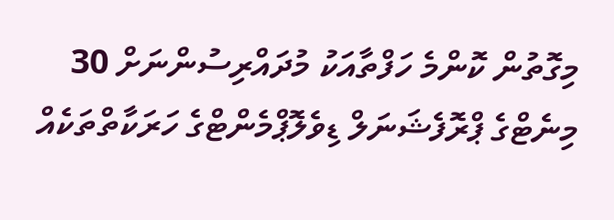މިގޮތުން ކޮންމެ ހަފްތާއަކު މުދައްރިސުންނަށް 30 މިނެޓްގެ ޕްރޮފެޝަނަލް ޑިވެލޮޕްމެންޓްގެ ހަރަކާތްތަކެއް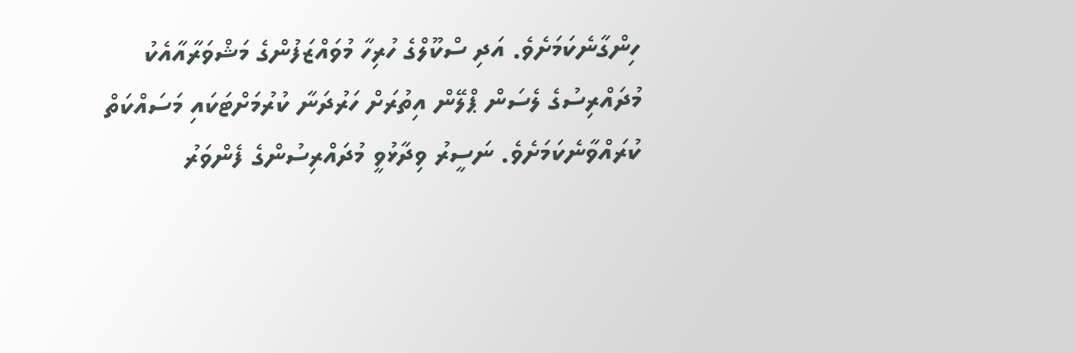ހިންގާނެކަމަށެވެ. އަދި ސްކޫލްގެ ހުރިހާ މުވައްޒަފުންގެ މަޝްވަރާއާއެކު މުދައްރިސުގެ ލެސަން ޕްލޭން އިތުރަށް ހަރުދަނާ ކުރުމަށްޓަކައި މަސައްކަތް ކުރައްވާނެކަމަށެވެ. ނަސީރު ވިދާޅުވީ މުދައްރިސުންގެ ފެންވަރު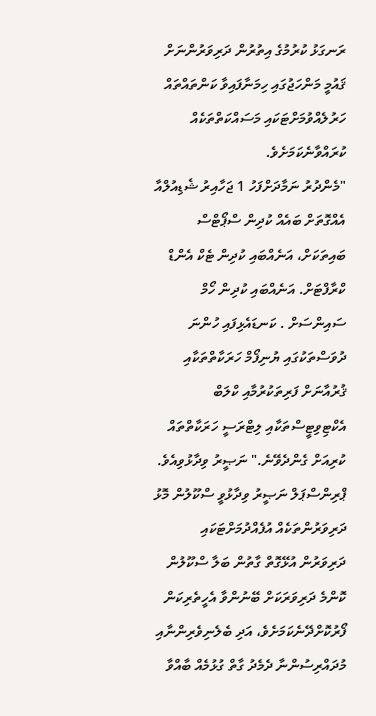ރަނގަޅު ކުރުމުގެ އިތުރުން ދަރިވަރުންނަށް ޤައުމީ މަންހަޖުގައި ހިމަނާފައިވާ ކަންތައްތައް ހަރުލެއްވުމަށްޓަކައި މަސައްކަތްތަކެއް ކުރައްވާނެކަމަށެވެ.
"މެންދުރު ނަމާދަށްފަހު 1 ޖަހާއިރު ޝެޑިއުލްއާ އެއްގޮތަށް ބައެއް ކުދިން ސްޕޯޓްސް ބައިތަކަށް، އަނެއްބައި ކުދިން ޓެކް އެންޑް ކްރާފްޓަށް. އަނެއްބައި ކުދިން ހޯމް ސައިންސަށް . ކަނޑައެޅިފައި ހުންނަ ދުވަސްތަކުގައި ޔުނިފޯމް ހަރަކާތްތަކާއި ޤުރުއާނަށް ފަރިތަކުރުމާއި ކްލަބް އެކްޓިވިޓީސްތަކާއި ލިޓްރަސީ ހަރަކާތްތައް ކުރިއަށް ގެންދެވޭނެ." ނަޞީރު ވިދާޅުވިއެވެ.
ޕްރިންސްޕަލް ނަޞީރު ވިދާޅުވީ ސްކޫލުން މޮޅު ދަރިވަރުންތަކެއް އުފެއްދުމަށްޓަކައި ދަރިވަރުން އުޅޭގޮތް ގާތުން ބަލާ ސްކޫލުން ކޮންމެ ދަރިވަރަކަށް ބޭނުންވާ އެހީތެރިކަން ފޯރުކޮށްދޭނެކަމަށެވެ، އަދި ބެލެނިވެރިންނާއި މުދައްރިސުންނާ ދެމެދު ގާތް ގުޅުމެއް ބާއްވާ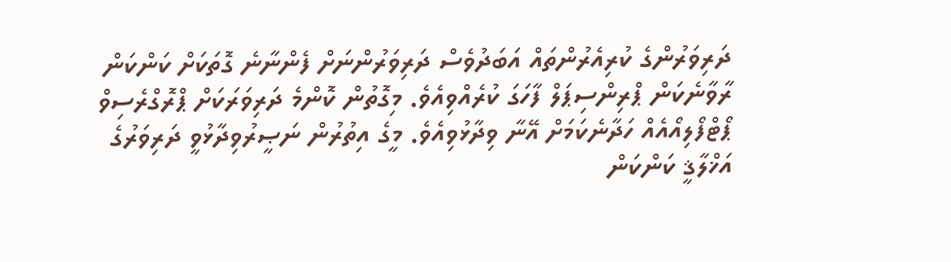ދަރިވަރުންގެ ކުރިއެރުންތައް އަބަދުވެސް ދަރިވަރުންނަށް ފެންނާނެ ގޮތަކަށް ކަންކަން ރާވާނެކަން ޕްރިންސިޕަލް ފާހަގަ ކުރެއްވިއެވެ. މިގޮތުން ކޮންމެ ދަރިވަރަކަށް ޕްރޮގްރެސިވް ޕޯޓްފޯލިއޯއެއް ހަދާނެކަމަށް އޭނާ ވިދާޅުވިއެވެ. މީގެ އިތުރުން ނަޞީރުވިދާޅުވީ ދަރިވަރުގެ އަޚްލާޤީ ކަންކަން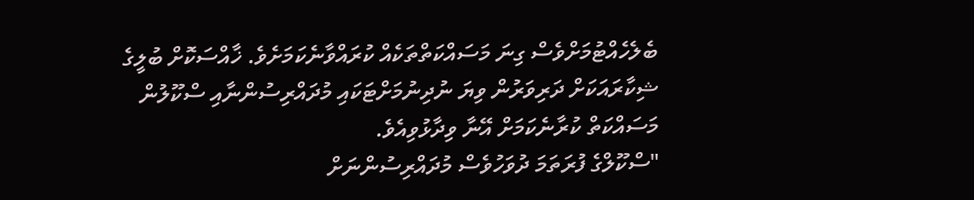ބެލެހެއްޓުމަށްވެސް ގިނަ މަސައްކަތްތަކެއް ކުރައްވާނެކަމަށެވެ. ޚާއްސަކޮށް ބުލީގެ ޝިކާރައަކަށް ދަރިވަރުން ވިޔަ ނުދިނުމަށްޓަކައި މުދައްރިސުންނާއި ސްކޫލުން މަސައްކަތް ކުރާނެކަމަށް އޭނާ ވިދާޅުވިއެވެ.
"ސްކޫލްގެ ފުރަތަމަ ދުވަހުވެސް މުދައްރިސުންނަށް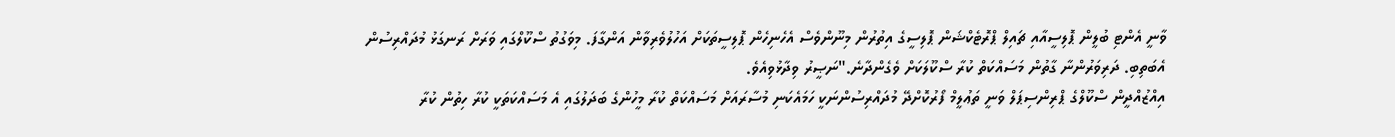ވާނީ އެންޓި ބުލީން ޕޮލިސީއާއި ޗައިލް ޕްރޮޓެކްޝަން ޕޮލިސީގެ އިތުރުން މިނޫންވެސް އެހެނިހެން ޕޮލިސީތަކަށް އަހުލުވެރިވާން އަންގާފަ. މިވަގުތު ސްކޫލްގައި ވަރަށް ރަނގަޅު މުދައްރިސުން އެބަތިބި. ދަރިވަރުންނާ ގާތުން މަސައްކަތް ކުރާ ސްކޫލަކަށް ވެގެންދާނެ."ނަޞީރު ވިދާޅުވިއެވެ.
އިއްޒުއްދީން ސްކޫލްގެ ޕްރިންސިޕަލް ވަނީ ތަޢުލީމް ފޯރުކޮށްދޭ މުދައްރިސުންނަކީ ހަމައެކަނި މުސާރައަށް މަސައްކަތް ކުރާ މީހުންގެ ބަދަލުގައި އެ މަސައްކަތަކީ ކުރާ ހިތުން ކުރާ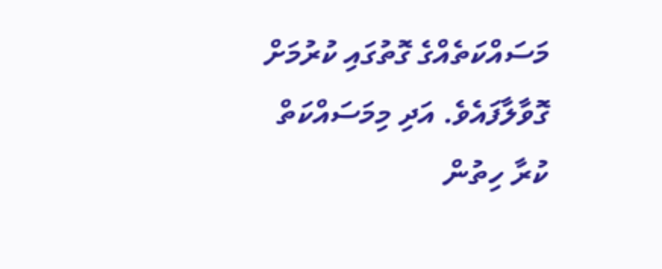މަސައްކަތެއްގެ ގޮތުގައި ކުރުމަށް ގޮވާލާފައެވެ. އަދި މިމަސައްކަތް ކުރާ ހިތުން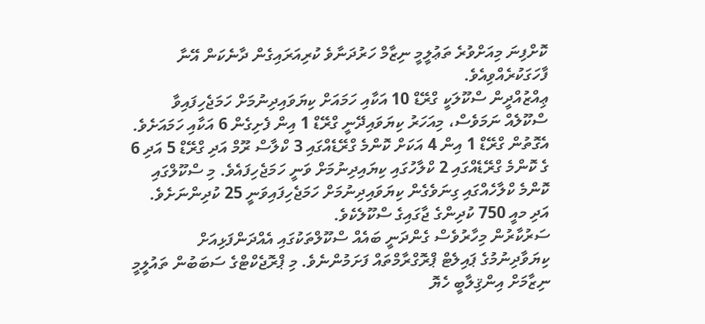ކޮށްފިނަ މިއަށްވުރެ ތަޢުލީމީ ނިޒާމް ހަރުދަނާވެ ކުރިއަރައިގެން ދާނެކަން އޭނާ ފާހަގަކުރެއްވިއެވެ.
ޢިއްޒުއްދީން ސްކޫލަކީ ގްރޭޑް 10 އަކާއި ހަމައަށް ކިޔަވައިދިނުމަށް ހަމަޖެހިފައިވާ ސްކޫލެއް ނަމަވެސް، މިއަހަރު ކިޔަވައިދޭނީ ގްރޭޑް 1 އިން ފެށިގެން 6 އަކާއި ހަމައަށެވެ. އެގޮތުން ގްރޭޑް 1 އިން 4 އަކަށް ކޮންމެ ގްރޭޑެއްގައި 3 ކްލާސް ރޫމް އަދި ގްރޭޑް 5 އަދި 6 ގެ ކޮންމެ ގްރޭޑެއްގައި 2 ކްލާހުގައި ކިޔައިދިނުމަށް ވަނީ ހަމަޖެހިފައެވެ. މި ސްކޫލްގައި ކޮންމެ ކްލާހެއްގައި ގިނަވެގެން ކިޔަވައިދިނުމަށް ހަމަޖެހިފައިވަނީ 25 ކުދިންނަށެވެ. އަދި މއީ 750 ކުދިންގެ ޖާގައިގެ ސްކޫލެކެވެ.
ސަރުކާރުން މިހާރުވެސް ގެންދަނީ ބައެއް ސްކޫލްތަކުގައި އެއްދަންފަޅިއަށް ކިޔަވާދިނުމުގެ ޕައިލެޓް ޕްރޮގްރާމްތައް ފަށަމުންނެވެ. މި ޕްރޮޖެކްޓްގެ ސަބަބުން ތައުލީމީ ނިޒާމަށް އިންޤިލާބީ ހެޔޮ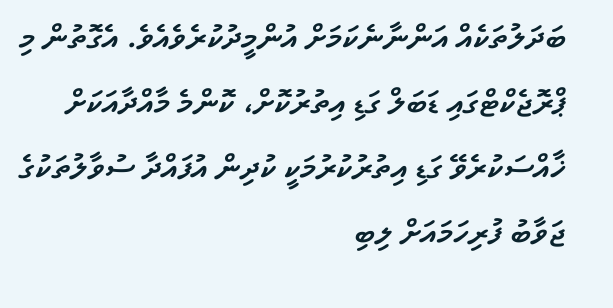ބަދަލުތަކެއް އަންނާނެކަމަށް އުންމީދުކުރެވެއެވެ. އެގޮތުން މި ޕްރޮޖެކްޓްގައި ޑަބަލް ގަޑި އިތުރުކޮށް، ކޮންމެ މާއްދާއަކަށް ޚާއްސަކުރެވޭ ގަޑި އިތުރުކުރުމަކީ ކުދިން އުފައްދާ ސުވާލުތަކުގެ ޖަވާބު ފުރިހަމައަށް ލިބި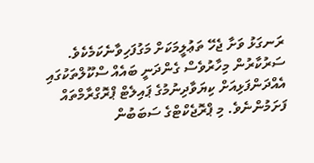ރަނގަޅު ވަށާ ޖެހޭ ތަޢުލީމަކަށް މަގުފަހިވާނެކަމެކެވެ.
ސަރުކާރުން މިހާރުވެސް ގެންދަނީ ބައެއް ސްކޫލްތަކުގައި އެއްދަންފަޅިއަށް ކިޔަވާދިނުމުގެ ޕައިލެޓް ޕްރޮގްރާމްތައް ފަށަމުންނެވެ. މި ޕްރޮޖެކްޓްގެ ސަބަބުން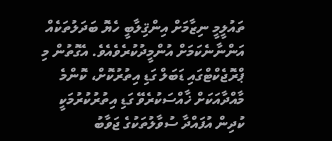ތައުލީމީ ނިޒާމަށް އިންޤިލާބީ ހެޔޮ ބަދަލުތަކެއް އަންނާނެކަމަށް އުންމީދުކުރެވެއެވެ. އެގޮތުން މި ޕްރޮޖެކްޓްގައި ޑަބަލް ގަޑި އިތުރުކޮށް، ކޮންމެ މާއްދާއަކަށް ޚާއްސަކުރެވޭ ގަޑި އިތުރުކުރުމަކީ ކުދިން އުފައްދާ ސުވާލުތަކުގެ ޖަވާބު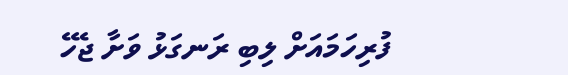ފުރިހަމައަށް ލިބި ރަނގަޅު ވަށާ ޖެހޭ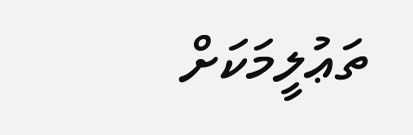ތަޢުލީމަކަށް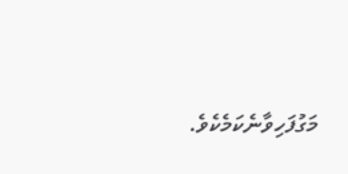މަގުފަހިވާނެކަމެކެވެ.